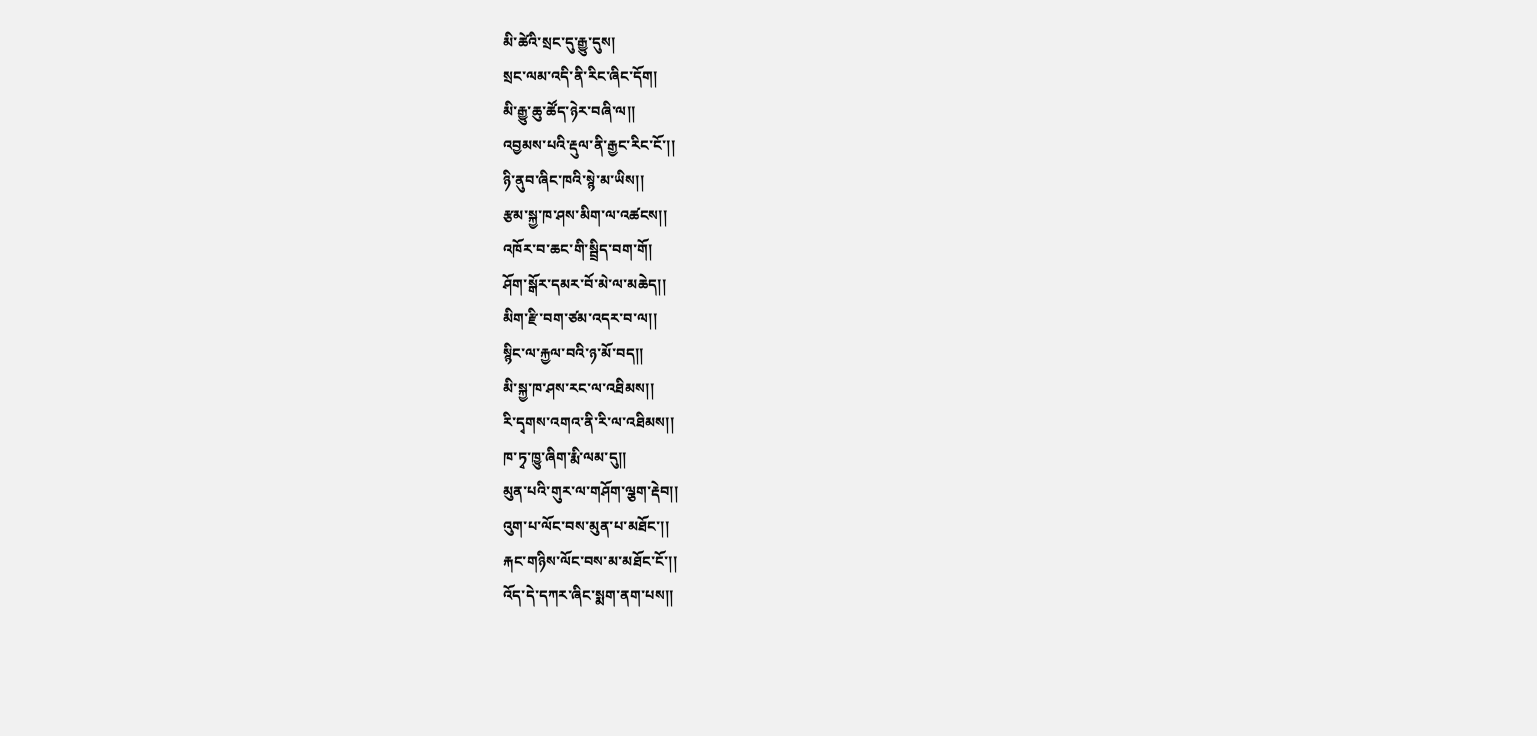མི་ཚེའི་སྲང་དུ་རྒྱུ་དུས།
སྲང་ལམ་འདི་ནི་རིང་ཞིང་དོག།
མི་རྒྱུ་ཆུ་ཚོད་ཉེར་བཞི་ལ།།
འབྱམས་པའི་རྡུལ་ནི་རྒྱང་རིང་ངོ་།།
ཉི་ནུབ་ཞིང་ཁའི་སྙེ་མ་ཡིས།།
རྩམ་སྐྱ་ཁ་ཤས་མིག་ལ་འཚངས།།
འཁོར་བ་ཆང་གི་སྦྲིད་བག་གོ།
ཤོག་སྒོར་དམར་བོ་མེ་ལ་མཆེད།།
མིག་རྫི་བག་ཙམ་འདར་བ་ལ།།
སྙིང་ལ་རྐྱལ་བའི་ཉ་མོ་བད།།
མི་སྐྱ་ཁ་ཤས་རང་ལ་འཐིམས།།
རི་དྭགས་འགའ་ནི་རི་ལ་འཐིམས།།
ཁ་ཏྭ་ཁྱུ་ཞིག་རྨི་ལམ་དུ།།
མུན་པའི་གུར་ལ་གཤོག་ལྕག་རྡེབ།།
འུག་པ་ལོང་བས་མུན་པ་མཐོང་།།
རྐང་གཉིས་ལོང་བས་མ་མཐོང་ངོ་།།
འོད་དེ་དཀར་ཞིང་སྨག་ནག་པས།།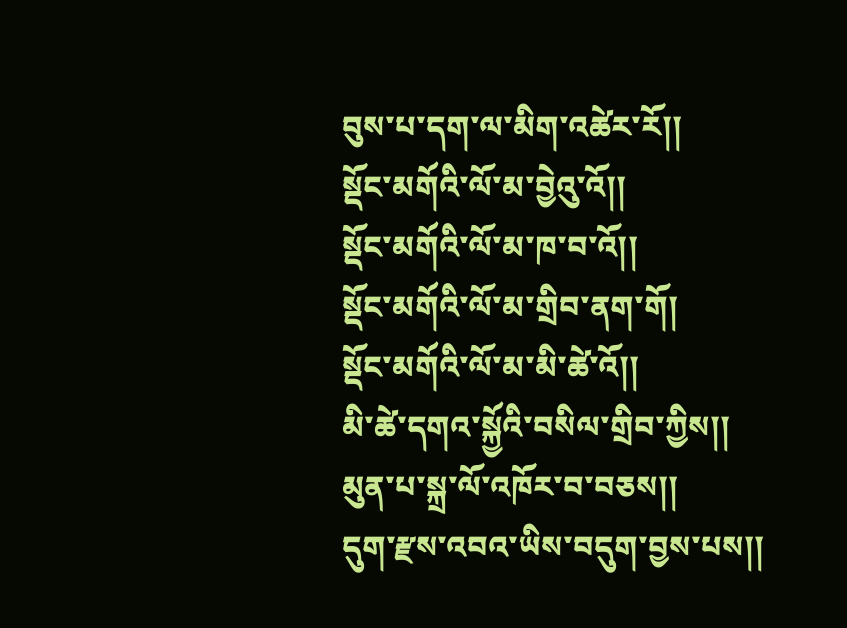བུས་པ་དག་ལ་མིག་འཚེར་རོ།།
སྡོང་མགོའི་ལོ་མ་བྱེའུ་འོ།།
སྡོང་མགོའི་ལོ་མ་ཁ་བ་འོ།།
སྡོང་མགོའི་ལོ་མ་གྲིབ་ནག་གོ།
སྡོང་མགོའི་ལོ་མ་མི་ཚེ་འོ།།
མི་ཚེ་དགའ་སྐྱོའི་བསིལ་གྲིབ་ཀྱིས།།
མུན་པ་སྐྲ་ལོ་འཁོར་བ་བཅས།།
དུག་རྫས་འབའ་ཡིས་བདུག་བྱས་པས།།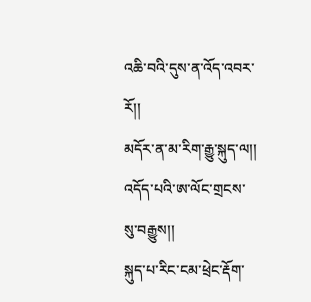འཆི་བའི་དུས་ན་འོད་འབར་རོ།།
མདོར་ན་མ་རིག་རྒྱུ་སྐུད་ལ།།
འདོད་པའི་ཨ་ལོང་གྲངས་སུ་བརྒྱུས།།
སྐུད་པ་རིང་ངམ་ཕྲེང་རྡོག་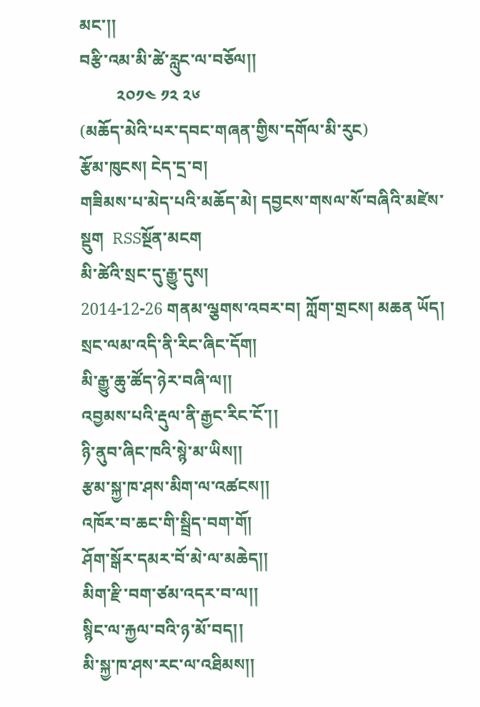མང་།།
བརྩི་འམ་མི་ཚེ་རླུང་ལ་བཅོལ།།
         ༢༠༡༤ ༡༢ ༢༦
(མཆོད་མེའི་པར་དབང་གཞན་གྱིས་དགོལ་མི་རུང)
རྩོམ་ཁུངས། ངེད་དྲ་བ།
གཟིམས་པ་མེད་པའི་མཆོད་མེ། དབྱངས་གསལ་སོ་བཞིའི་མཛེས་སྡུག  RSSསྔོན་མངག
མི་ཚེའི་སྲང་དུ་རྒྱུ་དུས།
2014-12-26 གནམ་ལྕགས་འབར་བ། ཀློག་གྲངས། མཆན ཡོད།
སྲང་ལམ་འདི་ནི་རིང་ཞིང་དོག།
མི་རྒྱུ་ཆུ་ཚོད་ཉེར་བཞི་ལ།།
འབྱམས་པའི་རྡུལ་ནི་རྒྱང་རིང་ངོ་།།
ཉི་ནུབ་ཞིང་ཁའི་སྙེ་མ་ཡིས།།
རྩམ་སྐྱ་ཁ་ཤས་མིག་ལ་འཚངས།།
འཁོར་བ་ཆང་གི་སྦྲིད་བག་གོ།
ཤོག་སྒོར་དམར་བོ་མེ་ལ་མཆེད།།
མིག་རྫི་བག་ཙམ་འདར་བ་ལ།།
སྙིང་ལ་རྐྱལ་བའི་ཉ་མོ་བད།།
མི་སྐྱ་ཁ་ཤས་རང་ལ་འཐིམས།།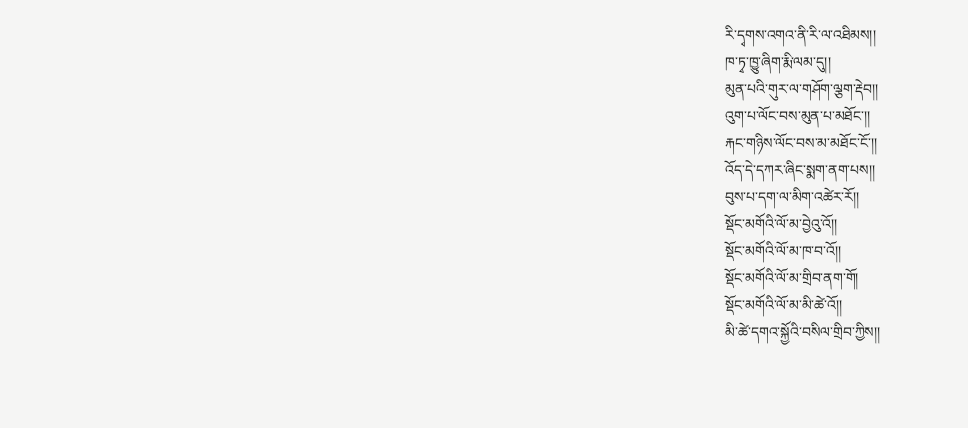རི་དྭགས་འགའ་ནི་རི་ལ་འཐིམས།།
ཁ་ཏྭ་ཁྱུ་ཞིག་རྨི་ལམ་དུ།།
མུན་པའི་གུར་ལ་གཤོག་ལྕག་རྡེབ།།
འུག་པ་ལོང་བས་མུན་པ་མཐོང་།།
རྐང་གཉིས་ལོང་བས་མ་མཐོང་ངོ་།།
འོད་དེ་དཀར་ཞིང་སྨག་ནག་པས།།
བུས་པ་དག་ལ་མིག་འཚེར་རོ།།
སྡོང་མགོའི་ལོ་མ་བྱེའུ་འོ།།
སྡོང་མགོའི་ལོ་མ་ཁ་བ་འོ།།
སྡོང་མགོའི་ལོ་མ་གྲིབ་ནག་གོ།
སྡོང་མགོའི་ལོ་མ་མི་ཚེ་འོ།།
མི་ཚེ་དགའ་སྐྱོའི་བསིལ་གྲིབ་ཀྱིས།།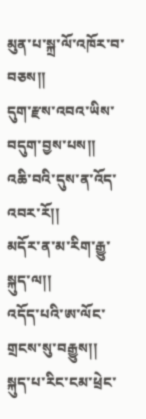མུན་པ་སྐྲ་ལོ་འཁོར་བ་བཅས།།
དུག་རྫས་འབའ་ཡིས་བདུག་བྱས་པས།།
འཆི་བའི་དུས་ན་འོད་འབར་རོ།།
མདོར་ན་མ་རིག་རྒྱུ་སྐུད་ལ།།
འདོད་པའི་ཨ་ལོང་གྲངས་སུ་བརྒྱུས།།
སྐུད་པ་རིང་ངམ་ཕྲེང་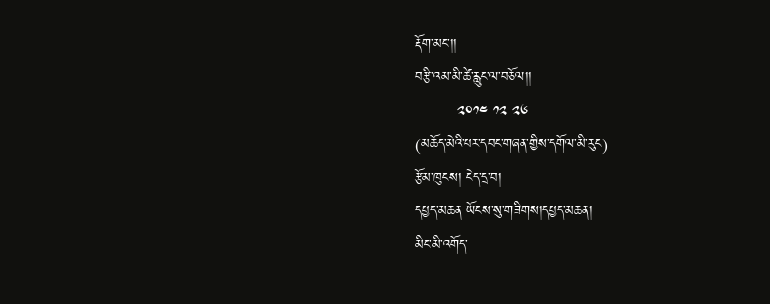རྡོག་མང་།།
བརྩི་འམ་མི་ཚེ་རླུང་ལ་བཅོལ།།
         ༢༠༡༤ ༡༢ ༢༦
(མཆོད་མེའི་པར་དབང་གཞན་གྱིས་དགོལ་མི་རུང)
རྩོམ་ཁུངས། ངེད་དྲ་བ།
དཔྱད་མཆན ཡོངས་སུ་གཟིགས།དཔྱད་མཆན།
མིང་མི་འགོད་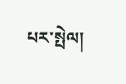པར་སྤེལ།